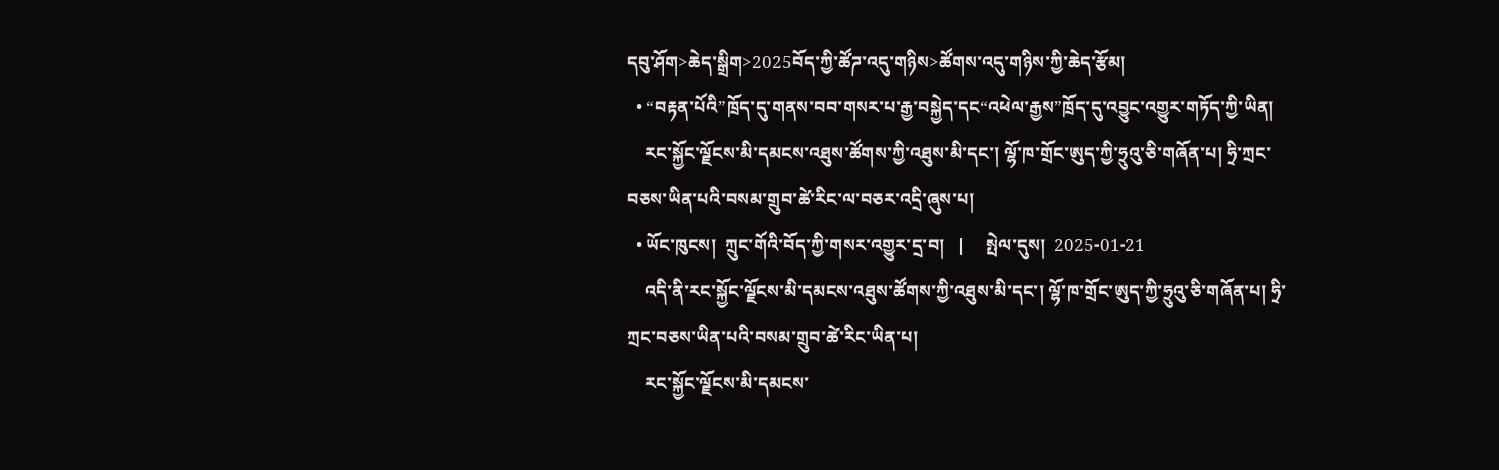དབུ་ཤོག>ཆེད་སྒྲིག>2025བོད་ཀྱི་ཚོཌ་འདུ་གཉིས>ཚོགས་འདུ་གཉིས་ཀྱི་ཆེད་རྩོམ།
  • “བརྟན་པོའི”ཁྲོད་དུ་གནས་བབ་གསར་པ་རྒྱ་བསྐྱེད་དང“འཕེལ་རྒྱས”ཁྲོད་དུ་འབྱུང་འགྱུར་གཏོད་ཀྱི་ཡིན།
    རང་སྐྱོང་ལྗོངས་མི་དམངས་འཐུས་ཚོགས་ཀྱི་འཐུས་མི་དང་། ལྷོ་ཁ་གྲོང་ཨུད་ཀྱི་ཧྲུའུ་ཅི་གཞོན་པ། ཧྲི་ཀྲང་བཅས་ཡིན་པའི་བསམ་གྲུབ་ཚེ་རིང་ལ་བཅར་འདྲི་ཞུས་པ།
  • ཡོང་ཁུངས།  ཀྲུང་གོའི་བོད་ཀྱི་གསར་འགྱུར་དྲ་བ།   |     སྤེལ་དུས།  2025-01-21
    འདི་ནི་རང་སྐྱོང་ལྗོངས་མི་དམངས་འཐུས་ཚོགས་ཀྱི་འཐུས་མི་དང་། ལྷོ་ཁ་གྲོང་ཨུད་ཀྱི་ཧྲུའུ་ཅི་གཞོན་པ། ཧྲི་ཀྲང་བཅས་ཡིན་པའི་བསམ་གྲུབ་ཚེ་རིང་ཡིན་པ།
    རང་སྐྱོང་ལྗོངས་མི་དམངས་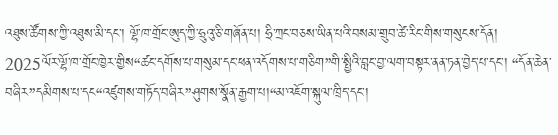འཐུས་ཚོགས་ཀྱི་འཐུས་མི་དང་། ལྷོ་ཁ་གྲོང་ཨུད་ཀྱི་ཧྲུའུ་ཅི་གཞོན་པ། ཧྲི་ཀྲང་བཅས་ཡིན་པའི་བསམ་གྲུབ་ཚེ་རིང་གིས་གསུངས་དོན། 2025ལོར་ལྷོ་ཁ་གྲོང་ཁྱེར་གྱིས“ཚང་དགོས་པ་གསུམ་དང་ཕན་འདོགས་པ་གཅིག”གི་སྤྱིའི་བླང་བྱ་ལག་བསྟར་ནན་ཏན་བྱེད་པ་དང་། “དོན་ཆེན་བཞིར”དམིགས་པ་དང“འཛུགས་གཏོད་བཞིར”ཤུགས་སྣོན་རྒྱག་པ།“མ་འཇོག་སྐུལ་ཁྲིད་དང་།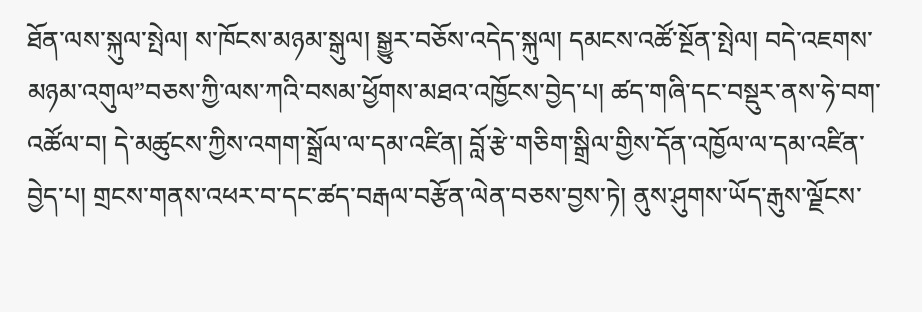ཐོན་ལས་སྐུལ་སྤེལ། ས་ཁོངས་མཉམ་སྒུལ། སྒྱུར་བཅོས་འདེད་སྐུལ། དམངས་འཚོ་སྔོན་སྤེལ། བདེ་འཇགས་མཉམ་འགུལ”བཅས་ཀྱི་ལས་ཀའི་བསམ་ཕྱོགས་མཐའ་འཁྱོངས་བྱེད་པ། ཚད་གཞི་དང་བསྡུར་ནས་ཧེ་བག་འཚོལ་བ། དེ་མཚུངས་ཀྱིས་འགག་སྒྲོལ་ལ་དམ་འཛིན། བློ་རྩེ་གཅིག་སྒྲིལ་གྱིས་དོན་འཁྱོལ་ལ་དམ་འཛིན་བྱེད་པ། གྲངས་གནས་འཕར་བ་དང་ཚད་བརྒལ་བརྩོན་ལེན་བཅས་བྱས་ཏེ། ནུས་ཤུགས་ཡོད་རྒུས་ལྗོངས་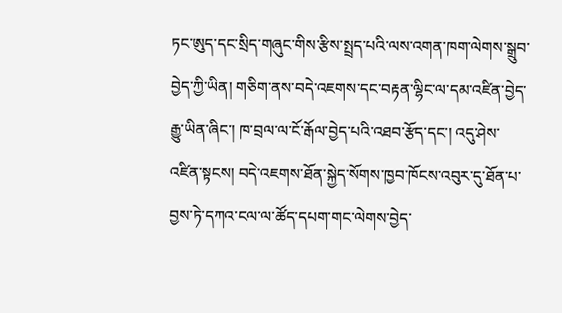ཏང་ཨུད་དང་སྲིད་གཞུང་གིས་རྩིས་སྤྲད་པའི་ལས་འགན་ཁག་ལེགས་སྒྲུབ་བྱེད་ཀྱི་ཡིན། གཅིག་ནས་བདེ་འཇགས་དང་བརྟན་ལྷིང་ལ་དམ་འཛིན་བྱེད་རྒྱུ་ཡིན་ཞིང་། ཁ་བྲལ་ལ་ངོ་རྒོལ་བྱེད་པའི་འཐབ་རྩོད་དང་། འདུ་ཤེས་འཛིན་སྟངས། བདེ་འཇགས་ཐོན་སྐྱེད་སོགས་ཁྱབ་ཁོངས་འབུར་དུ་ཐོན་པ་བྱས་ཏེ་དཀའ་ངལ་ལ་ཚོད་དཔག་གང་ལེགས་བྱེད་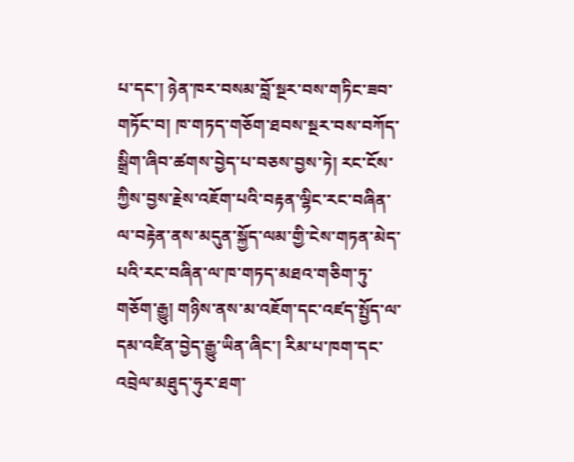པ་དང་། ཉེན་ཁར་བསམ་བློ་སྔར་བས་གཏིང་ཟབ་གཏོང་བ། ཁ་གཏད་གཅོག་ཐབས་སྔར་བས་བཀོད་སྒྲིག་ཞིབ་ཚགས་བྱེད་པ་བཅས་བྱས་ཏེ། རང་ངོས་ཀྱིས་བྱས་རྗེས་འཇོག་པའི་བརྟན་ལྷིང་རང་བཞིན་ལ་བརྟེན་ནས་མདུན་སྐྱོད་ལམ་གྱི་ངེས་གཏན་མེད་པའི་རང་བཞིན་ལ་ཁ་གཏད་མཐའ་གཅིག་ཏུ་གཅོག་རྒྱུ། གཉིས་ནས་མ་འཇོག་དང་འཛད་སྤྱོད་ལ་དམ་འཛིན་བྱེད་རྒྱུ་ཡིན་ཞིང་། རིམ་པ་ཁག་དང་འབྲེལ་མཐུད་ཧུར་ཐག་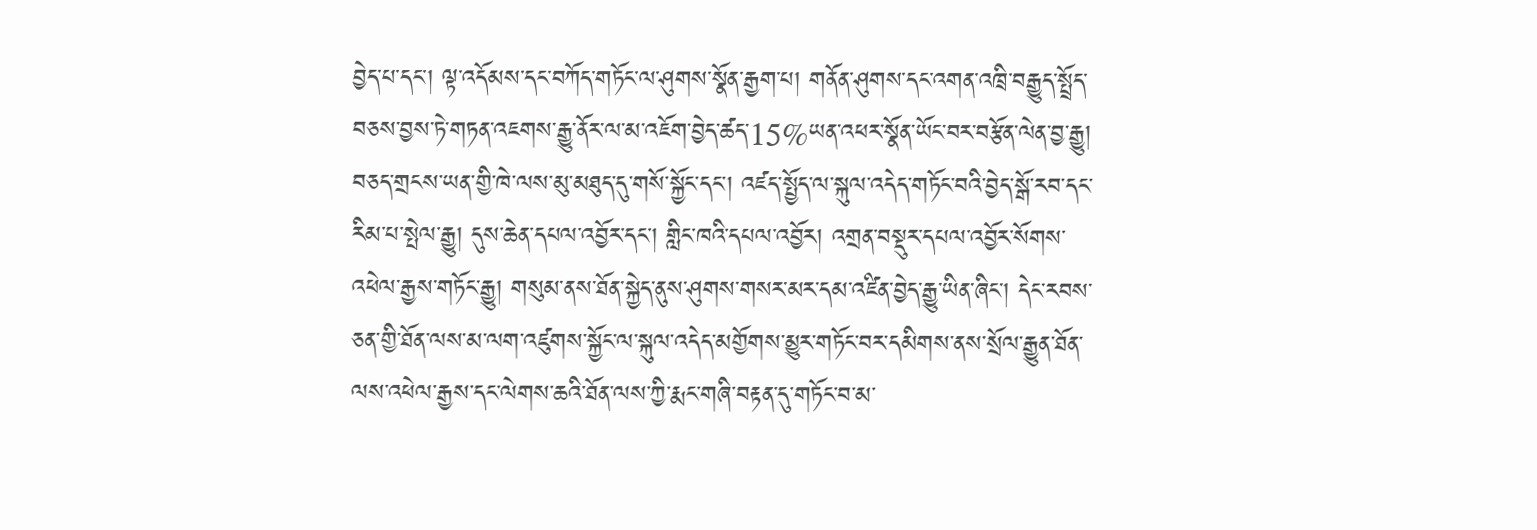བྱེད་པ་དང་། ལྟ་འདོམས་དང་བཀོད་གཏོང་ལ་ཤུགས་སྣོན་རྒྱག་པ། གནོན་ཤུགས་དང་འགན་འཁྲི་བརྒྱུད་སྤྲོད་བཅས་བྱས་ཏེ་གཏན་འཇགས་རྒྱུ་ནོར་ལ་མ་འཇོག་བྱེད་ཚད་15%ཡན་འཕར་སྣོན་ཡོང་བར་བརྩོན་ལེན་བྱ་རྒྱུ། བཅད་གྲངས་ཡན་གྱི་ཁེ་ལས་མུ་མཐུད་དུ་གསོ་སྐྱོང་དང་། འཛད་སྤྱོད་ལ་སྐུལ་འདེད་གཏོང་བའི་བྱེད་སྒོ་རབ་དང་རིམ་པ་སྤེལ་རྒྱུ། དུས་ཆེན་དཔལ་འབྱོར་དང་། གླིང་ཁའི་དཔལ་འབྱོར། འགྲན་བསྡུར་དཔལ་འབྱོར་སོགས་འཕེལ་རྒྱས་གཏོང་རྒྱུ། གསུམ་ནས་ཐོན་སྐྱེད་ནུས་ཤུགས་གསར་མར་དམ་འཛིན་བྱེད་རྒྱུ་ཡིན་ཞིང་། དེང་རབས་ཅན་གྱི་ཐོན་ལས་མ་ལག་འཛུགས་སྐྱོང་ལ་སྐུལ་འདེད་མགྱོགས་མྱུར་གཏོང་བར་དམིགས་ནས་སྲོལ་རྒྱུན་ཐོན་ལས་འཕེལ་རྒྱས་དང་ལེགས་ཆའི་ཐོན་ལས་ཀྱི་རྨང་གཞི་བརྟན་དུ་གཏོང་བ་མ་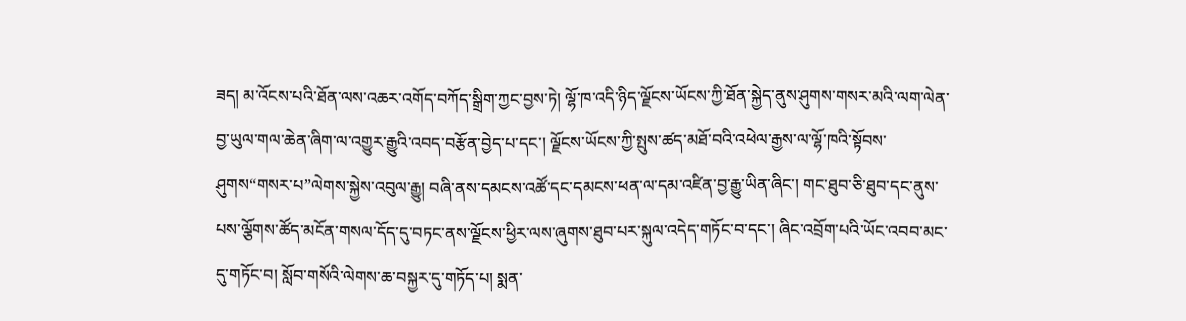ཟད། མ་འོངས་པའི་ཐོན་ལས་འཆར་འགོད་བཀོད་སྒྲིག་ཀྱང་བྱས་ཏེ། ལྷོ་ཁ་འདི་ཉིད་ལྗོངས་ཡོངས་ཀྱི་ཐོན་སྐྱེད་ནུས་ཤུགས་གསར་མའི་ལག་ལེན་བྱ་ཡུལ་གལ་ཆེན་ཞིག་ལ་འགྱུར་རྒྱུའི་འབད་བརྩོན་བྱེད་པ་དང་། ལྗོངས་ཡོངས་ཀྱི་སྤུས་ཚད་མཐོ་བའི་འཕེལ་རྒྱས་ལ་ལྷོ་ཁའི་སྟོབས་ཤུགས“གསར་པ”ལེགས་སྐྱེས་འབུལ་རྒྱུ། བཞི་ནས་དམངས་འཚོ་དང་དམངས་ཕན་ལ་དམ་འཛིན་བྱ་རྒྱུ་ཡིན་ཞིང་། གང་ཐུབ་ཅི་ཐུབ་དང་ནུས་པས་ལྕོགས་ཚོད་མངོན་གསལ་དོད་དུ་བཏང་ནས་ལྗོངས་ཕྱིར་ལས་ཞུགས་ཐུབ་པར་སྐུལ་འདེད་གཏོང་བ་དང་། ཞིང་འབྲོག་པའི་ཡོང་འབབ་མང་དུ་གཏོང་བ། སློབ་གསོའི་ལེགས་ཆ་བསྐྱར་དུ་གཏོད་པ། སྨན་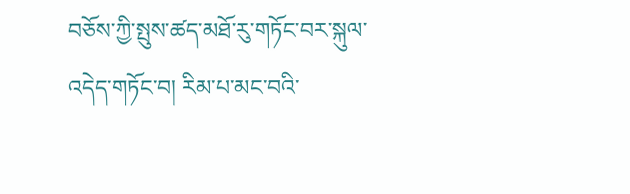བཅོས་ཀྱི་སྤུས་ཚད་མཐོ་རུ་གཏོང་བར་སྐུལ་འདེད་གཏོང་བ། རིམ་པ་མང་བའི་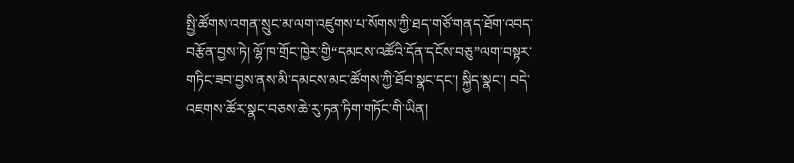སྤྱི་ཚོགས་འགན་སྲུང་མ་ལག་འཛུགས་པ་སོགས་ཀྱི་ཐད་གཙོ་གནད་ཐོག་འབད་བརྩོན་བྱས་ཏེ། ལྷོ་ཁ་གྲོང་ཁྱེར་གྱི“དམངས་འཚོའི་དོན་དངོས་བཅུ”ལག་བསྟར་གཏིང་ཟབ་བྱས་ནས་མི་དམངས་མང་ཚོགས་ཀྱི་ཐོབ་སྣང་དང་། སྐྱིད་སྣང་། བདེ་འཇགས་ཚོར་སྣང་བཅས་ཆེ་རུ་ཏན་ཏིག་གཏོང་གི་ཡིན།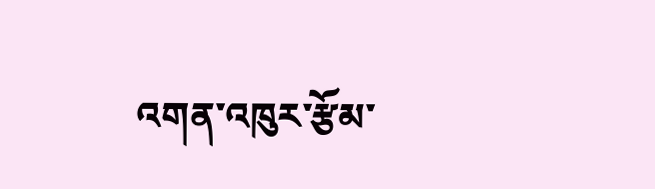འགན་འཁུར་རྩོམ་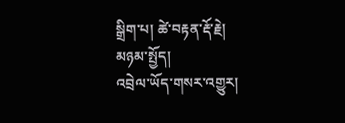སྒྲིག་པ། ཚེ་བརྟན་རྡོ་རྗེ།
མཉམ་སྤྱོད།
འབྲེལ་ཡོད་གསར་འགྱུར།